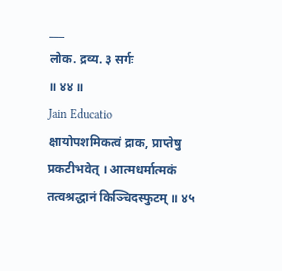___
लोक. द्रव्य. ३ सर्गः
॥ ४४ ॥
Jain Educatio
क्षायोपशमिकत्वं द्राक, प्राप्तेषु प्रकटीभवेत् । आत्मधर्मात्मकं तत्वश्रद्धानं किञ्चिदस्फुटम् ॥ ४५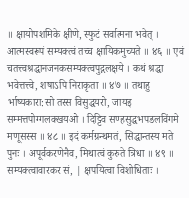॥ क्षायोपशमिके क्षीणे, स्फुटं सर्वात्मना भवेत् । आत्मस्वरूपं सम्यक्त्वं तच्च क्षायिकमुच्यते ॥ ४६ ॥ एवं चतत्त्वश्रद्धानजनकसम्यक्त्वपुद्गलक्षये । कथं श्रद्धा भवेत्तत्त्वे, शषाऽपि निराकृता ॥ ४७ ॥ तथाहु र्भाष्यकारा:सो तस्स विसुद्धयरो, जायइ सम्मत्तपोग्गलक्खयओ । दिट्टिव सण्हसुद्धभपडलविंगमे मणूसस्स ॥ ४८ ॥ इदं कर्मग्रन्थमतं, सिद्धान्तस्य मते पुनः । अपूर्वकरणेनैव, मिथात्वं कुरुते त्रिधा ॥ ४९ ॥ सम्यक्त्वावारकर सं, | क्षपयित्वा विशोधिताः ।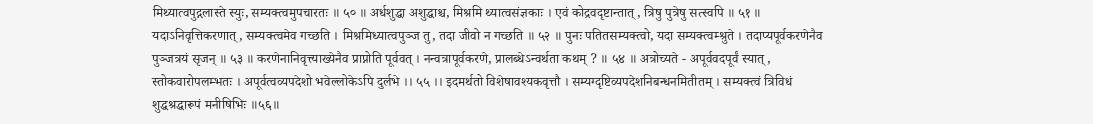मिथ्यात्वपुद्गलास्ते स्युः, सम्यक्त्वमुपचारतः ॥ ५० ॥ अर्धशुद्धा अशुद्धाश्च, मिश्रमि थ्यात्वसंज्ञकाः । एवं कोद्रवदृष्टान्तात्, त्रिषु पुत्रेषु सत्स्वपि ॥ ५१ ॥ यदाऽनिवृत्तिकरणात्, सम्यक्त्वमेव गच्छति । मिश्रमिध्यात्वपुञ्ज तु, तदा जीवो न गच्छति ॥ ५२ ॥ पुनः पतितसम्यक्त्वो, यदा सम्यक्त्वम्श्रुते । तदाप्यपूर्वकरणेनैव पुञ्जत्रयं सृजन् ॥ ५३ ॥ करणेनानिवृत्त्याख्येनैव प्राप्नोति पूर्ववत् । नन्वत्रापूर्वकरणे, प्रालब्धेऽन्वर्थता कथम् ? ॥ ५४ ॥ अत्रोच्यते - अपूर्ववदपूर्वं स्यात्, स्तोकवारोपलम्भतः । अपूर्वत्वव्यपदेशो भवेल्लोकेऽपि दुर्लभे ।। ५५ ।। इदमर्थतो विशेषावश्यकवृत्तौ । सम्यग्दृष्टिव्यपदेशनिबन्धनमितीतम् । सम्यक्त्वं त्रिविधं शुद्धश्रद्धारूपं मनीषिभिः ॥५६॥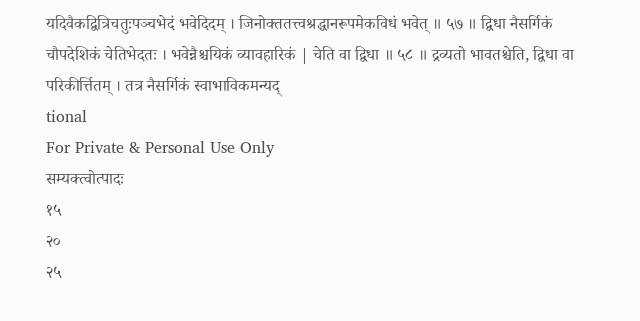यदिवैकद्वित्रिचतुःपञ्चभेदं भवेदिदम् । जिनोक्ततत्त्वश्रद्धानरूपमेकविधं भवेत् ॥ ५७ ॥ द्विधा नैसर्गिकं चौपदेशिकं चेतिभेदतः । भवेन्नैश्चयिकं व्यावहारिकं | चेति वा द्विधा ॥ ५८ ॥ द्रव्यतो भावतश्चेति, द्विधा वा परिकीर्त्तितम् । तत्र नैसर्गिकं स्वाभाविकमन्यद्
tional
For Private & Personal Use Only
सम्यक्त्वोत्पादः
१५
२०
२५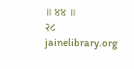॥ ४४ ॥
२८
jainelibrary.org